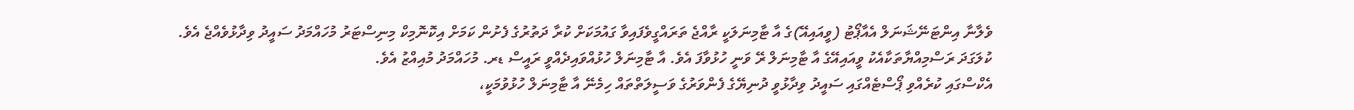ވެލާނާ އިންޓަނޭޝަނަލް އެއާޕޯޓު (ވީއައިއޭ)ގެ އާ ޓާމިނަލަކީ ރާއްޖެ ތަރައްގީވެފައިވާ ގައުމަކަށް ކުރާ ދަތުރުގެ ފެށުން ކަމަށް އިކޮނޮމިކް މިނިސްޓަރު މުހައްމަދު ސައީދު ވިދާޅުވެއްޖެ އެވެ.
ކުލަގަދަ ރަސްމިއްޔާތަކާއެކު ވީއައިއޭގެ އާ ޓާމިނަލް ރޭ ވަނީ ހުޅުވާފަ އެވެ. އާ ޓާމިނަލް ހުޅުއްވައިދެއްވީ ރައީސް ޑރ. މުހައްމަދު މުއިއްޒު އެވެ.
އެކްސްގައި ކުރެއްވި ޕޯސްޓެއްގައި ސައީދު ވިދާޅުވީ ދުނިޔޭގެ ފެންވަރުގެ ވަސީލަތްތައް ހިމެނޭ އާ ޓާމިނަލް ހުޅުވުމަކީ،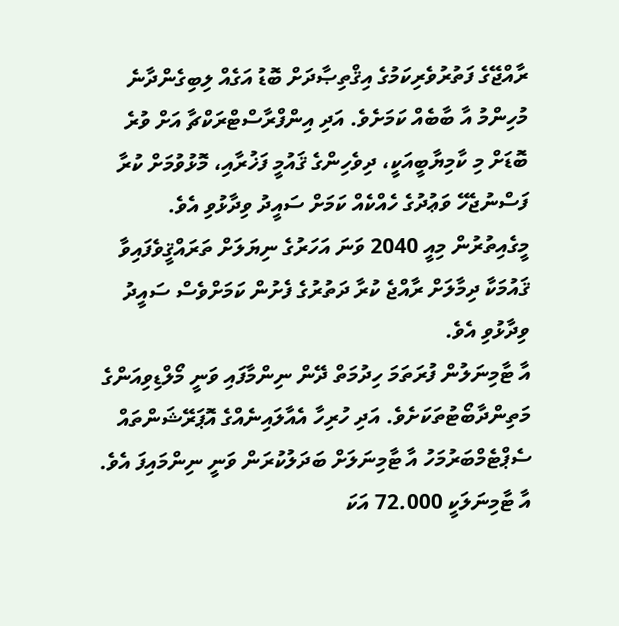ރާއްޖޭގެ ފަތުރުވެރިކަމުގެ އިޤްތިޞާދަށް ބޮޑު އަގެއް ލިބިގެންދާނެ މުހިންމު އާ ބާބެއް ކަމަށެވެ. އަދި އިންފްރާސްޓްރަކްޗާ އަށް ވުރެ ބޮޑަށް މި ކާމިޔާބީއަކީ، ދިވެހިންގެ ޤައުމީ ފަޚުރާއި، މޮޅުވުމަށް ކުރާ ފަސްނުޖެހޭ ވަޢުދުގެ ހެއްކެއް ކަމަށް ސައީދު ވިދާޅުވި އެވެ.
މީގެއިތުރުން މިއީ 2040 ވަނަ އަހަރުގެ ނިޔަލަށް ތަރައްޤީވެފައިވާ ޤައުމަކާ ދިމާލަށް ރާއްޖެ ކުރާ ދަތުރުގެ ފެށުން ކަމަށްވެސް ސައީދު ވިދާޅުވި އެވެ.
އާ ޓާމިނަލުން ފުރަތަމަ ހިދުމަތް ދޭން ނިންމާފައި ވަނީ މޯލްޑިވިއަންގެ މަތިންދާބޯޓުތަކަށެވެ. އަދި ހުރިހާ އެއާލައިނެއްގެ އޮޕަރޭޝަންތައް ސެޕްޓެމްބަރުމަހު އާ ޓާމިނަލަށް ބަދަލުކުރަން ވަނީ ނިންމައިފަ އެވެ.
އާ ޓާމިނަލަކީ 72.000 އަކަ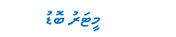މީޓަރު ބޮޑު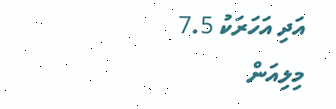އަދި އަހަރަކު 7.5 މިލިއަން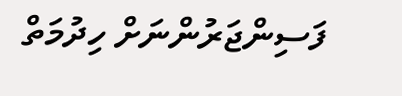ފަސިންޖަރުންނަށް ހިދުމަތް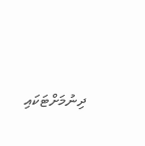ދިނުމަށްޓަކައި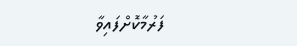ފަރުމާކޮށްފައިވާ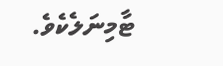ޓާމިނަލެކެވެ.